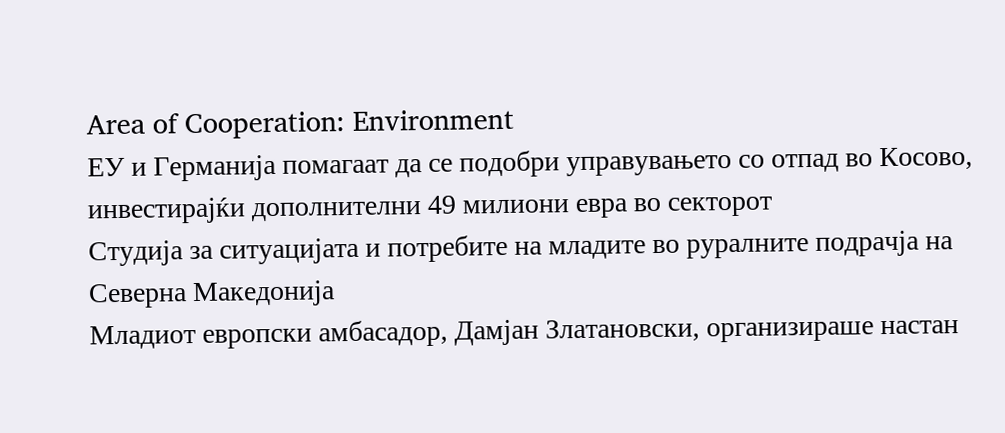Area of Cooperation: Environment
ЕУ и Германија помагаат да се подобри управувањето со отпад во Косово, инвестирајќи дополнителни 49 милиони евра во секторот
Студија за ситуацијата и потребите на младите во руралните подрачја на Северна Македонија
Младиот европски амбасадор, Дамјан Златановски, организираше настан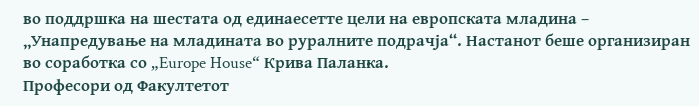во поддршка на шестата од единаесетте цели на европската младина – „Унапредување на младината во руралните подрачја“. Настанот беше организиран во соработка со „Europe House“ Крива Паланка.
Професори од Факултетот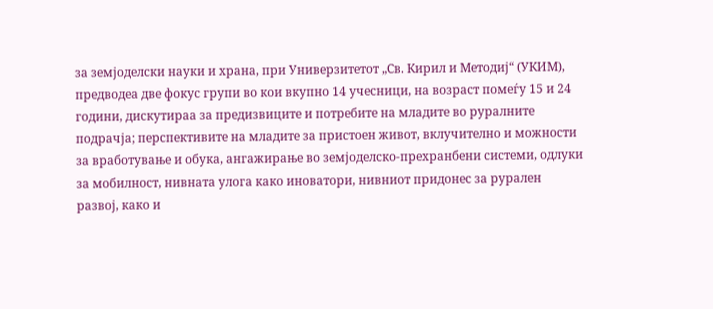за земјоделски науки и храна, при Универзитетот „Св. Кирил и Методиј“ (УКИМ), предводеа две фокус групи во кои вкупно 14 учесници, на возраст помеѓу 15 и 24 години, дискутираа за предизвиците и потребите на младите во руралните подрачја; перспективите на младите за пристоен живот, вклучително и можности за вработување и обука, ангажирање во земјоделско-прехранбени системи, одлуки за мобилност, нивната улога како иноватори, нивниот придонес за рурален развој, како и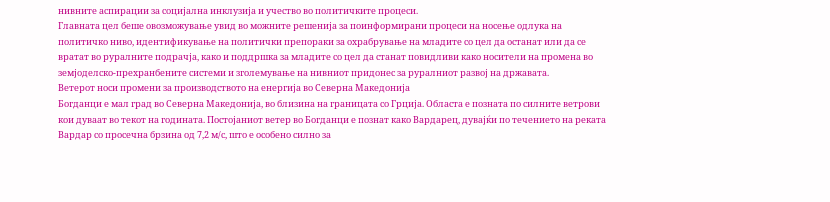нивните аспирации за социјална инклузија и учество во политичките процеси.
Главната цел беше овозможување увид во можните решенија за поинформирани процеси на носење одлука на политичко ниво, идентификување на политички препораки за охрабрување на младите со цел да останат или да се вратат во руралните подрачја, како и поддршка за младите со цел да станат повидливи како носители на промена во земјоделско-прехранбените системи и зголемување на нивниот придонес за руралниот развој на државата.
Ветерот носи промени за производството на енергија во Северна Македонија
Богданци е мал град во Северна Македонија, во близина на границата со Грција. Областа е позната по силните ветрови кои дуваат во текот на годината. Постојаниот ветер во Богданци е познат како Вардарец, дувајќи по течението на реката Вардар со просечна брзина од 7,2 м/с, што е особено силно за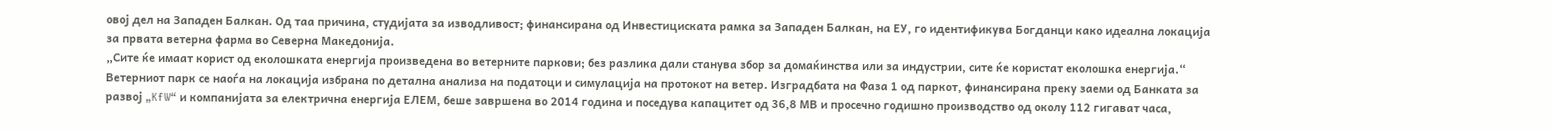овој дел на Западен Балкан. Од таа причина, студијата за изводливост; финансирана од Инвестициската рамка за Западен Балкан, на ЕУ, го идентификува Богданци како идеална локација за првата ветерна фарма во Северна Македонија.
„Сите ќе имаат корист од еколошката енергија произведена во ветерните паркови; без разлика дали станува збор за домаќинства или за индустрии, сите ќе користат еколошка енергија.“
Ветерниот парк се наоѓа на локација избрана по детална анализа на податоци и симулација на протокот на ветер. Изградбата на Фаза 1 од паркот, финансирана преку заеми од Банката за развој „KfW“ и компанијата за електрична енергија ЕЛЕМ, беше завршена во 2014 година и поседува капацитет од 36,8 МВ и просечно годишно производство од околу 112 гигават часа,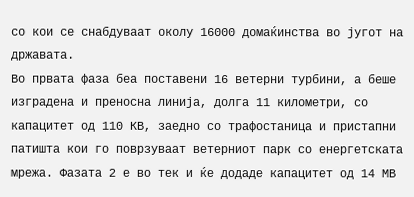со кои се снабдуваат околу 16000 домаќинства во југот на државата.
Во првата фаза беа поставени 16 ветерни турбини, а беше изградена и преносна линија, долга 11 километри, со капацитет од 110 КВ, заедно со трафостаница и пристапни патишта кои го поврзуваат ветерниот парк со енергетската мрежа. Фазата 2 е во тек и ќе додаде капацитет од 14 МВ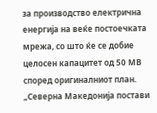за производство електрична енергија на веќе постоечката мрежа, со што ќе се добие целосен капацитет од 50 МВ според оригиналниот план.
„Северна Македонија постави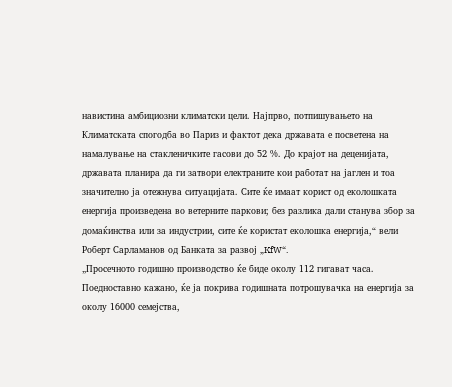навистина амбициозни климатски цели. Најпрво, потпишувањето на Климатската спогодба во Париз и фактот дека државата е посветена на намалување на стакленичките гасови до 52 %. До крајот на деценијата, државата планира да ги затвори електраните кои работат на јаглен и тоа значително ја отежнува ситуацијата. Сите ќе имаат корист од еколошката енергија произведена во ветерните паркови; без разлика дали станува збор за домаќинства или за индустрии, сите ќе користат еколошка енергија,“ вели Роберт Сарламанов од Банката за развој „KfW“.
„Просечното годишно производство ќе биде околу 112 гигават часа. Поедноставно кажано, ќе ја покрива годишната потрошувачка на енергија за околу 16000 семејства,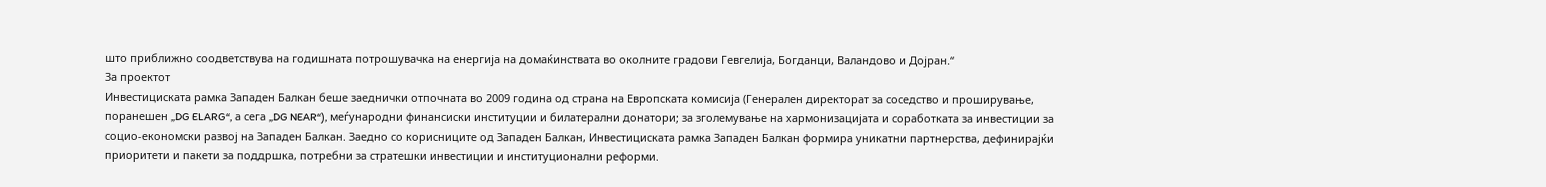што приближно соодветствува на годишната потрошувачка на енергија на домаќинствата во околните градови Гевгелија, Богданци, Валандово и Дојран.“
За проектот
Инвестициската рамка Западен Балкан беше заеднички отпочната во 2009 година од страна на Европската комисија (Генерален директорат за соседство и проширување, поранешен „DG ELARG“, а сега „DG NEAR“), меѓународни финансиски институции и билатерални донатори; за зголемување на хармонизацијата и соработката за инвестиции за социо-економски развој на Западен Балкан. Заедно со корисниците од Западен Балкан, Инвестициската рамка Западен Балкан формира уникатни партнерства, дефинирајќи приоритети и пакети за поддршка, потребни за стратешки инвестиции и институционални реформи.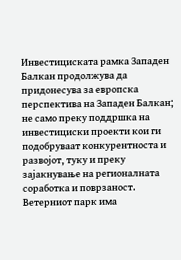Инвестициската рамка Западен Балкан продолжува да придонесува за европска перспектива на Западен Балкан; не само преку поддршка на инвестициски проекти кои ги подобруваат конкурентноста и развојот, туку и преку зајакнување на регионалната соработка и поврзаност.
Ветерниот парк има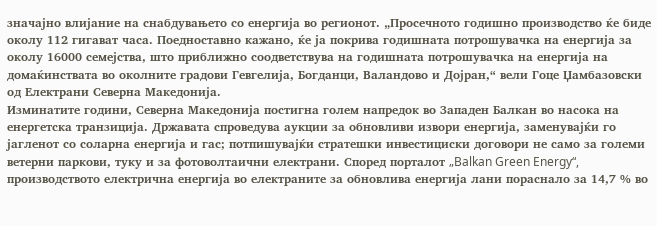значајно влијание на снабдувањето со енергија во регионот. „Просечното годишно производство ќе биде околу 112 гигават часа. Поедноставно кажано, ќе ја покрива годишната потрошувачка на енергија за околу 16000 семејства, што приближно соодветствува на годишната потрошувачка на енергија на домаќинствата во околните градови Гевгелија, Богданци, Валандово и Дојран,“ вели Гоце Џамбазовски од Електрани Северна Македонија.
Изминатите години, Северна Македонија постигна голем напредок во Западен Балкан во насока на енергетска транзиција. Државата спроведува аукции за обновливи извори енергија, заменувајќи го јагленот со соларна енергија и гас; потпишувајќи стратешки инвестициски договори не само за големи ветерни паркови, туку и за фотоволтаични електрани. Според порталот „Balkan Green Energy“, производството електрична енергија во електраните за обновлива енергија лани пораснало за 14,7 % во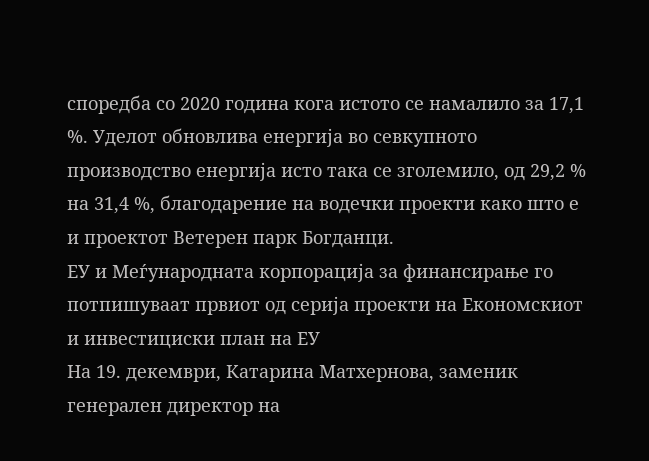споредба со 2020 година кога истото се намалило за 17,1 %. Уделот обновлива енергија во севкупното производство енергија исто така се зголемило, од 29,2 % на 31,4 %, благодарение на водечки проекти како што е и проектот Ветерен парк Богданци.
ЕУ и Меѓународната корпорација за финансирање го потпишуваат првиот од серија проекти на Економскиот и инвестициски план на ЕУ
На 19. декември, Катарина Матхернова, заменик генерален директор на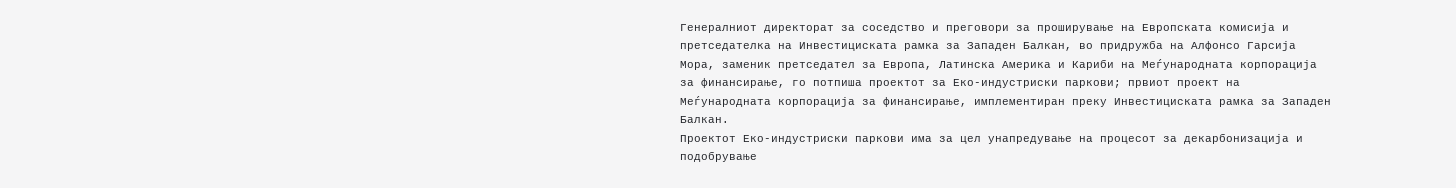Генералниот директорат за соседство и преговори за проширување на Европската комисија и претседателка на Инвестициската рамка за Западен Балкан, во придружба на Алфонсо Гарсија Мора, заменик претседател за Европа, Латинска Америка и Кариби на Меѓународната корпорација за финансирање, го потпиша проектот за Еко-индустриски паркови; првиот проект на Меѓународната корпорација за финансирање, имплементиран преку Инвестициската рамка за Западен Балкан.
Проектот Еко-индустриски паркови има за цел унапредување на процесот за декарбонизација и подобрување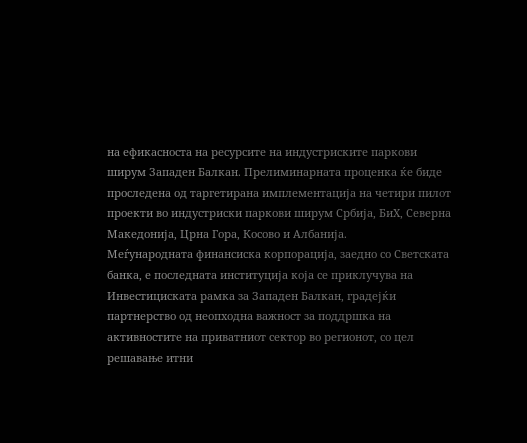на ефикасноста на ресурсите на индустриските паркови ширум Западен Балкан. Прелиминарната проценка ќе биде проследена од таргетирана имплементација на четири пилот проекти во индустриски паркови ширум Србија, БиХ, Северна Македонија, Црна Гора, Косово и Албанија.
Меѓународната финансиска корпорација, заедно со Светската банка, е последната институција која се приклучува на Инвестициската рамка за Западен Балкан, градејќи партнерство од неопходна важност за поддршка на активностите на приватниот сектор во регионот, со цел решавање итни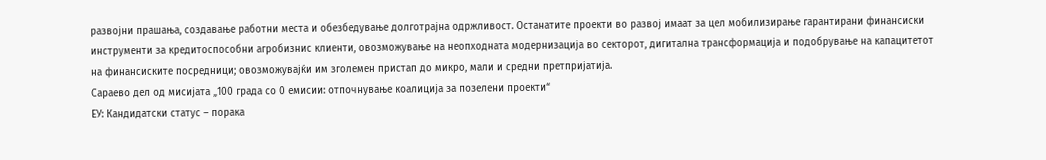развојни прашања, создавање работни места и обезбедување долготрајна одржливост. Останатите проекти во развој имаат за цел мобилизирање гарантирани финансиски инструменти за кредитоспособни агробизнис клиенти, овозможување на неопходната модернизација во секторот, дигитална трансформација и подобрување на капацитетот на финансиските посредници; овозможувајќи им зголемен пристап до микро, мали и средни претпријатија.
Сараево дел од мисијата „100 града со 0 емисии: отпочнување коалиција за позелени проекти“
ЕУ: Кандидатски статус – порака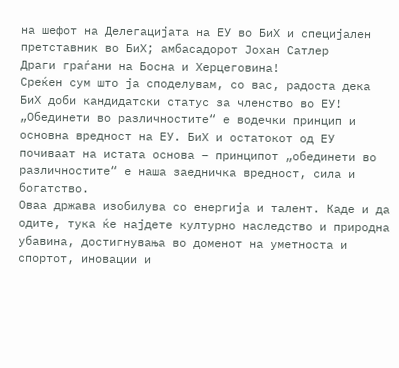на шефот на Делегацијата на ЕУ во БиХ и специјален претставник во БиХ; амбасадорот Јохан Сатлер
Драги граѓани на Босна и Херцеговина!
Среќен сум што ја споделувам, со вас, радоста дека БиХ доби кандидатски статус за членство во ЕУ!
„Обединети во различностите“ е водечки принцип и основна вредност на ЕУ. БиХ и остатокот од ЕУ почиваат на истата основа – принципот „обединети во различностите“ е наша заедничка вредност, сила и богатство.
Оваа држава изобилува со енергија и талент. Каде и да одите, тука ќе најдете културно наследство и природна убавина, достигнувања во доменот на уметноста и спортот, иновации и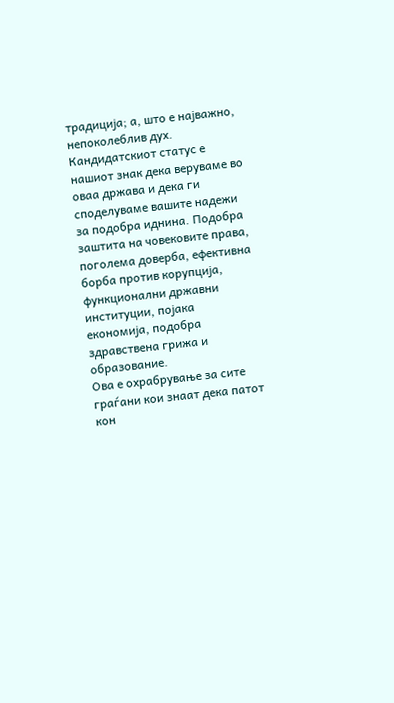традиција; а, што е најважно, непоколеблив дух.
Кандидатскиот статус е нашиот знак дека веруваме во оваа држава и дека ги споделуваме вашите надежи за подобра иднина. Подобра заштита на човековите права, поголема доверба, ефективна борба против корупција, функционални државни институции, појака економија, подобра здравствена грижа и образование.
Ова е охрабрување за сите граѓани кои знаат дека патот кон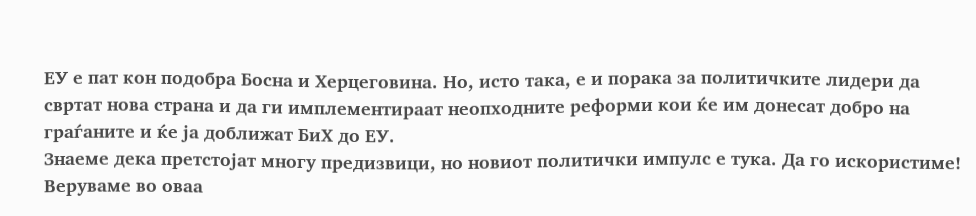ЕУ е пат кон подобра Босна и Херцеговина. Но, исто така, е и порака за политичките лидери да свртат нова страна и да ги имплементираат неопходните реформи кои ќе им донесат добро на граѓаните и ќе ја доближат БиХ до ЕУ.
Знаеме дека претстојат многу предизвици, но новиот политички импулс е тука. Да го искористиме!
Веруваме во оваа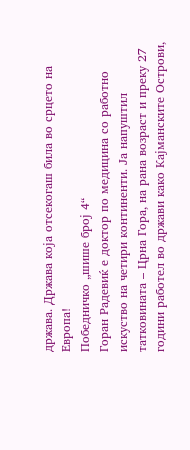држава. Држава која отсекогаш била во срцето на Европа!
Победничко „шише број 4“
Горан Радевиќ е доктор по медицина со работно искуство на четири континенти. Ја напуштил татковината – Црна Гора, на рана возраст и преку 27 години работел во држави како Кајманските Острови,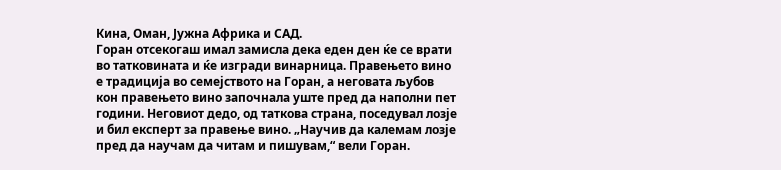Кина, Оман, Јужна Африка и САД.
Горан отсекогаш имал замисла дека еден ден ќе се врати во татковината и ќе изгради винарница. Правењето вино е традиција во семејството на Горан, а неговата љубов кон правењето вино започнала уште пред да наполни пет години. Неговиот дедо, од таткова страна, поседувал лозје и бил експерт за правење вино. „Научив да калемам лозје пред да научам да читам и пишувам,“ вели Горан.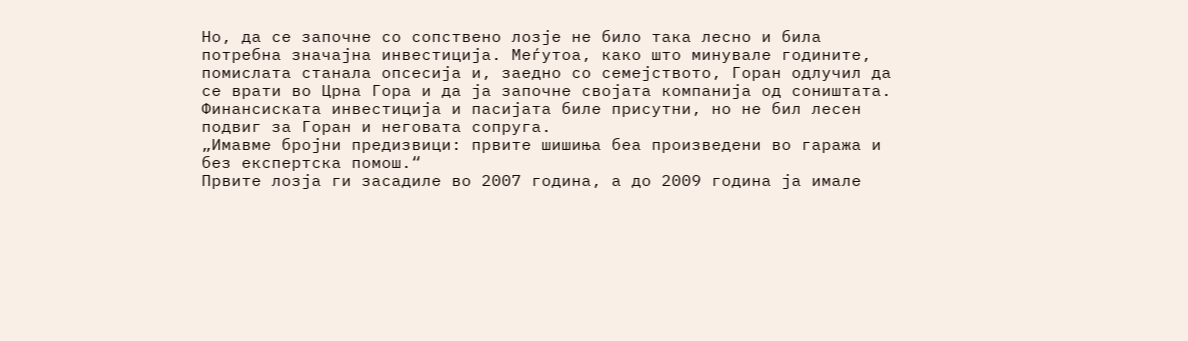Но, да се започне со сопствено лозје не било така лесно и била потребна значајна инвестиција. Меѓутоа, како што минувале годините, помислата станала опсесија и, заедно со семејството, Горан одлучил да се врати во Црна Гора и да ја започне својата компанија од соништата. Финансиската инвестиција и пасијата биле присутни, но не бил лесен подвиг за Горан и неговата сопруга.
„Имавме бројни предизвици: првите шишиња беа произведени во гаража и без експертска помош.“
Првите лозја ги засадиле во 2007 година, а до 2009 година ја имале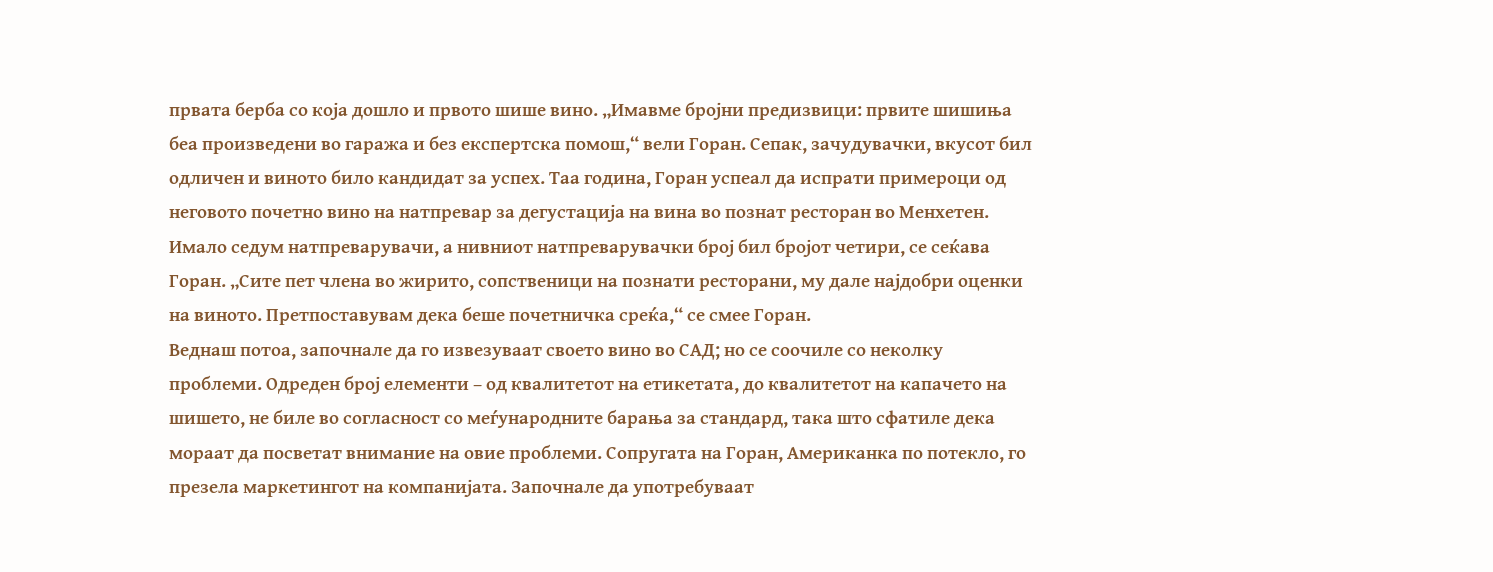првата берба со која дошло и првото шише вино. „Имавме бројни предизвици: првите шишиња беа произведени во гаража и без експертска помош,“ вели Горан. Сепак, зачудувачки, вкусот бил одличен и виното било кандидат за успех. Таа година, Горан успеал да испрати примероци од неговото почетно вино на натпревар за дегустација на вина во познат ресторан во Менхетен. Имало седум натпреварувачи, а нивниот натпреварувачки број бил бројот четири, се сеќава Горан. „Сите пет члена во жирито, сопственици на познати ресторани, му дале најдобри оценки на виното. Претпоставувам дека беше почетничка среќа,“ се смее Горан.
Веднаш потоа, започнале да го извезуваат своето вино во САД; но се соочиле со неколку проблеми. Одреден број елементи – од квалитетот на етикетата, до квалитетот на капачето на шишето, не биле во согласност со меѓународните барања за стандард, така што сфатиле дека мораат да посветат внимание на овие проблеми. Сопругата на Горан, Американка по потекло, го презела маркетингот на компанијата. Започнале да употребуваат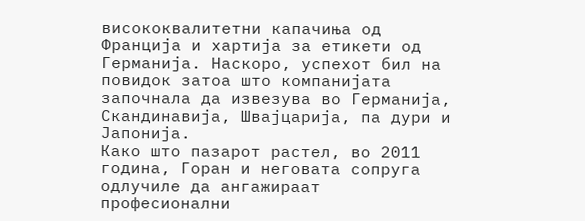висококвалитетни капачиња од Франција и хартија за етикети од Германија. Наскоро, успехот бил на повидок затоа што компанијата започнала да извезува во Германија, Скандинавија, Швајцарија, па дури и Јапонија.
Како што пазарот растел, во 2011 година, Горан и неговата сопруга одлучиле да ангажираат професионални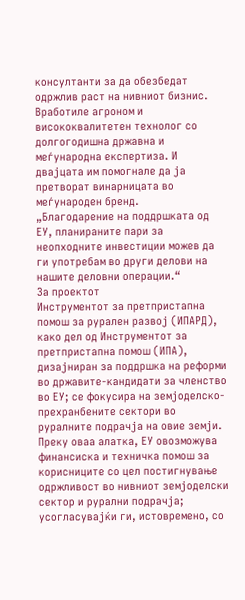консултанти за да обезбедат одржлив раст на нивниот бизнис. Вработиле агроном и висококвалитетен технолог со долгогодишна државна и меѓународна експертиза. И двајцата им помогнале да ја претворат винарницата во меѓународен бренд.
„Благодарение на поддршката од ЕУ, планираните пари за неопходните инвестиции можев да ги употребам во други делови на нашите деловни операции.“
За проектот
Инструментот за претпристапна помош за рурален развој (ИПАРД), како дел од Инструментот за претпристапна помош (ИПА), дизајниран за поддршка на реформи во државите-кандидати за членство во ЕУ; се фокусира на земјоделско-прехранбените сектори во руралните подрачја на овие земји. Преку оваа алатка, ЕУ овозможува финансиска и техничка помош за корисниците со цел постигнување одржливост во нивниот земјоделски сектор и рурални подрачја; усогласувајќи ги, истовремено, со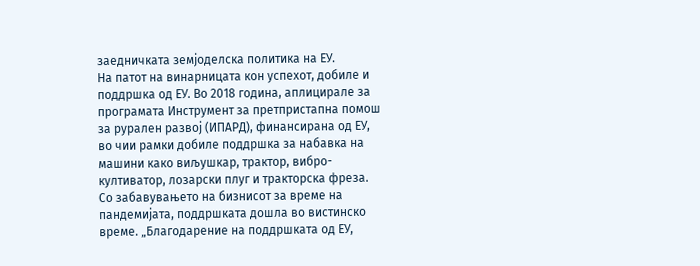заедничката земјоделска политика на ЕУ.
На патот на винарницата кон успехот, добиле и поддршка од ЕУ. Во 2018 година, аплицирале за програмата Инструмент за претпристапна помош за рурален развој (ИПАРД), финансирана од ЕУ, во чии рамки добиле поддршка за набавка на машини како виљушкар, трактор, вибро-култиватор, лозарски плуг и тракторска фреза. Со забавувањето на бизнисот за време на пандемијата, поддршката дошла во вистинско време. „Благодарение на поддршката од ЕУ,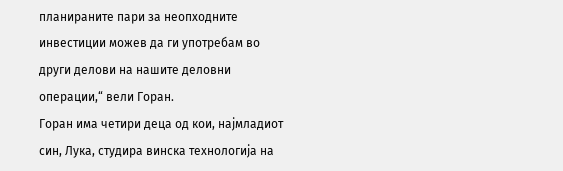планираните пари за неопходните инвестиции можев да ги употребам во други делови на нашите деловни операции,“ вели Горан.
Горан има четири деца од кои, најмладиот син, Лука, студира винска технологија на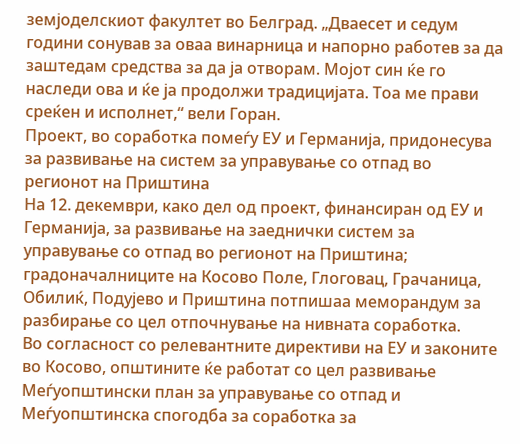земјоделскиот факултет во Белград. „Дваесет и седум години сонував за оваа винарница и напорно работев за да заштедам средства за да ја отворам. Мојот син ќе го наследи ова и ќе ја продолжи традицијата. Тоа ме прави среќен и исполнет,“ вели Горан.
Проект, во соработка помеѓу ЕУ и Германија, придонесува за развивање на систем за управување со отпад во регионот на Приштина
На 12. декември, како дел од проект, финансиран од ЕУ и Германија, за развивање на заеднички систем за управување со отпад во регионот на Приштина; градоначалниците на Косово Поле, Глоговац, Грачаница, Обилиќ, Подујево и Приштина потпишаа меморандум за разбирање со цел отпочнување на нивната соработка.
Во согласност со релевантните директиви на ЕУ и законите во Косово, општините ќе работат со цел развивање Меѓуопштински план за управување со отпад и Меѓуопштинска спогодба за соработка за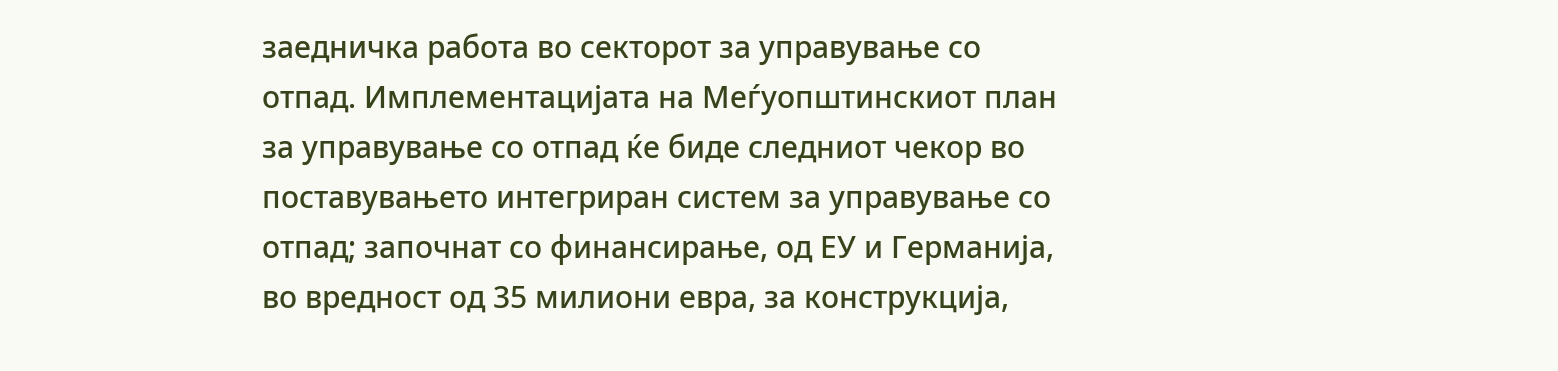заедничка работа во секторот за управување со отпад. Имплементацијата на Меѓуопштинскиот план за управување со отпад ќе биде следниот чекор во поставувањето интегриран систем за управување со отпад; започнат со финансирање, од ЕУ и Германија, во вредност од 35 милиони евра, за конструкција,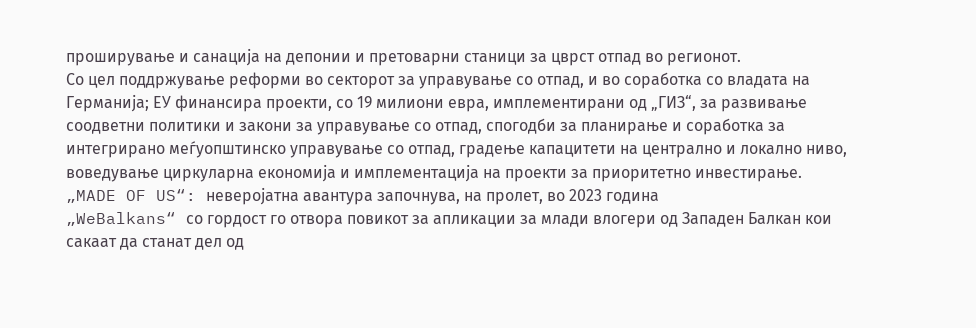проширување и санација на депонии и претоварни станици за цврст отпад во регионот.
Со цел поддржување реформи во секторот за управување со отпад, и во соработка со владата на Германија; ЕУ финансира проекти, со 19 милиони евра, имплементирани од „ГИЗ“, за развивање соодветни политики и закони за управување со отпад, спогодби за планирање и соработка за интегрирано меѓуопштинско управување со отпад, градење капацитети на централно и локално ниво, воведување циркуларна економија и имплементација на проекти за приоритетно инвестирање.
„MADE OF US“: неверојатна авантура започнува, на пролет, во 2023 година
„WeBalkans“ со гордост го отвора повикот за апликации за млади влогери од Западен Балкан кои сакаат да станат дел од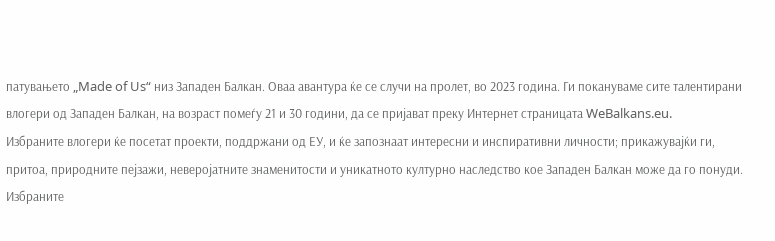патувањето „Made of Us“ низ Западен Балкан. Оваа авантура ќе се случи на пролет, во 2023 година. Ги покануваме сите талентирани влогери од Западен Балкан, на возраст помеѓу 21 и 30 години, да се пријават преку Интернет страницата WeBalkans.eu.
Избраните влогери ќе посетат проекти, поддржани од ЕУ, и ќе запознаат интересни и инспиративни личности; прикажувајќи ги, притоа, природните пејзажи, неверојатните знаменитости и уникатното културно наследство кое Западен Балкан може да го понуди. Избраните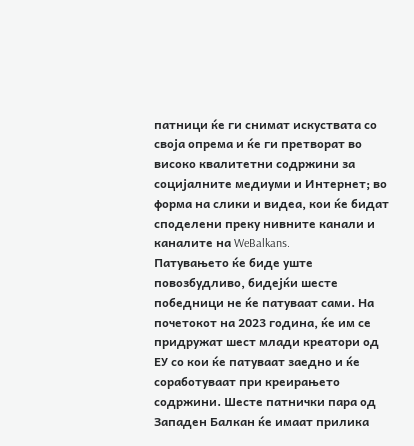патници ќе ги снимат искуствата со своја опрема и ќе ги претворат во високо квалитетни содржини за социјалните медиуми и Интернет; во форма на слики и видеа, кои ќе бидат споделени преку нивните канали и каналите на WeBalkans.
Патувањето ќе биде уште повозбудливо, бидејќи шесте победници не ќе патуваат сами. На почетокот на 2023 година, ќе им се придружат шест млади креатори од ЕУ со кои ќе патуваат заедно и ќе соработуваат при креирањето содржини. Шесте патнички пара од Западен Балкан ќе имаат прилика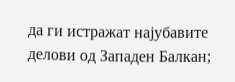да ги истражат најубавите делови од Западен Балкан;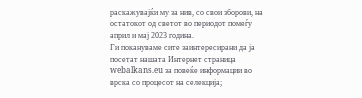раскажувајќи му за нив, со свои зборови, на остатокот од светот во периодот помеѓу април и мај 2023 година.
Ги покануваме сите заинтересирани да ја посетат нашата Интернет страница webalkans.eu за повеќе информации во врска со процесот на селекција;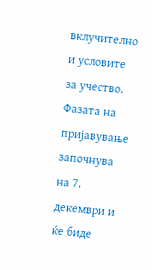вклучително и условите за учество. Фазата на пријавување започнува на 7. декември и ќе биде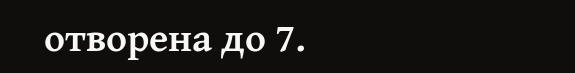отворена до 7.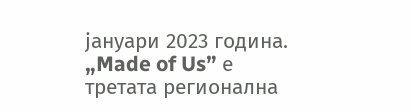јануари 2023 година. „Made of Us” е третата регионална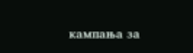кампања за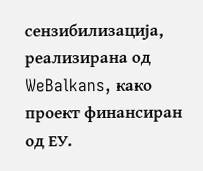сензибилизација, реализирана од WeBalkans, како проект финансиран од ЕУ.